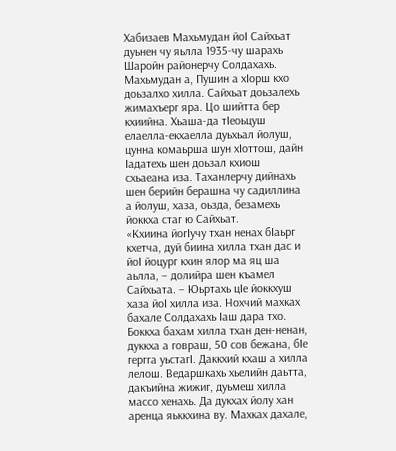Хабизаев Махьмудан йоI Сайхьат дуьнен чу яьлла 1935-чу шарахь Шаройн районерчу Солдахахь. Махьмудан а, Пушин а хIорш кхо доьзалхо хилла. Сайхьат доьзалехь жимахъерг яра. Цо шийтта бер кхиийна. Хьаша-да тIеоьцуш елаелла-екхаелла дуьхьал йолуш, цунна комаьрша шун хIоттош, дайн Iадатехь шен доьзал кхиош схьаеана иза. Таханлерчу дийнахь шен берийн берашна чу садиллина а йолуш, хаза, оьзда, безамехь йоккха стаг ю Сайхьат.
«Кхиина йогIучу тхан ненах бIаьрг кхетча, дуй биина хилла тхан дас и йоI йоцург кхин ялор ма яц ша аьлла, – долийра шен къамел Сайхьата. – Юьртахь цIе йоккхуш хаза йоI хилла иза. Нохчий махках бахале Солдахахь Iаш дара тхо. Боккха бахам хилла тхан ден-ненан, дуккха а говраш, 50 сов бежана, бIе гергга уьстагI. Даккхий кхаш а хилла лелош. Ведаршкахь хьелийн даьтта, дакъийна жижиг, дуьмеш хилла массо хенахь. Да дукхах йолу хан аренца яьккхина ву. Махках дахале,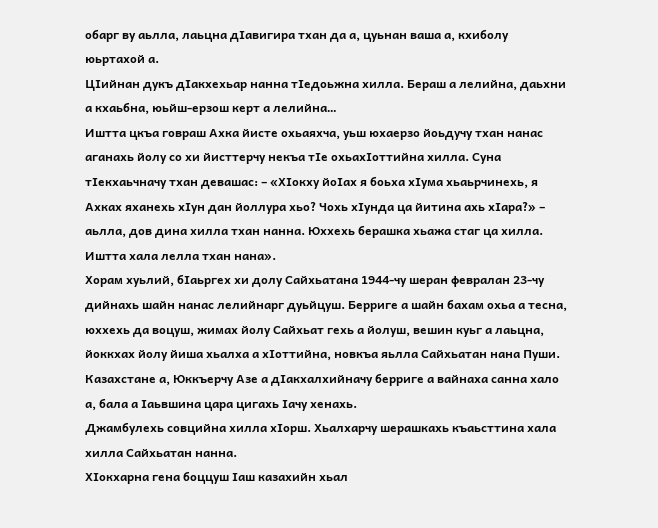обарг ву аьлла, лаьцна дIавигира тхан да а, цуьнан ваша а, кхиболу юьртахой а.
ЦIийнан дукъ дIакхехьар нанна тIедоьжна хилла. Бераш а лелийна, даьхни а кхаьбна, юьйш-ерзош керт а лелийна…
Иштта цкъа говраш Ахка йисте охьаяхча, уьш юхаерзо йоьдучу тхан нанас аганахь йолу со хи йисттерчу некъа тIе охьахIоттийна хилла. Суна тIекхаьчначу тхан девашас: – «ХIокху йоIах я боьха хIума хьаьрчинехь, я Ахках яханехь хIун дан йоллура хьо? Чохь хIунда ца йитина ахь хIара?» – аьлла, дов дина хилла тхан нанна. Юххехь берашка хьажа стаг ца хилла. Иштта хала лелла тхан нана».
Хорам хуьлий, бIаьргех хи долу Сайхьатана 1944-чу шеран февралан 23-чу дийнахь шайн нанас лелийнарг дуьйцуш. Берриге а шайн бахам охьа а тесна, юххехь да воцуш, жимах йолу Сайхьат гехь а йолуш, вешин куьг а лаьцна, йоккхах йолу йиша хьалха а хIоттийна, новкъа яьлла Сайхьатан нана Пуши. Казахстане а, Юккъерчу Азе а дIакхалхийначу берриге а вайнаха санна хало а, бала а Iаьвшина цара цигахь Iачу хенахь.
Джамбулехь совцийна хилла хIорш. Хьалхарчу шерашкахь къаьсттина хала хилла Сайхьатан нанна.
ХIокхарна гена боццуш Iаш казахийн хьал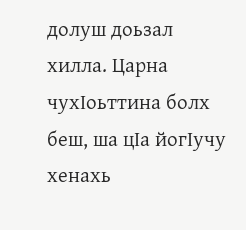долуш доьзал хилла. Царна чухIоьттина болх беш, ша цIа йогIучу хенахь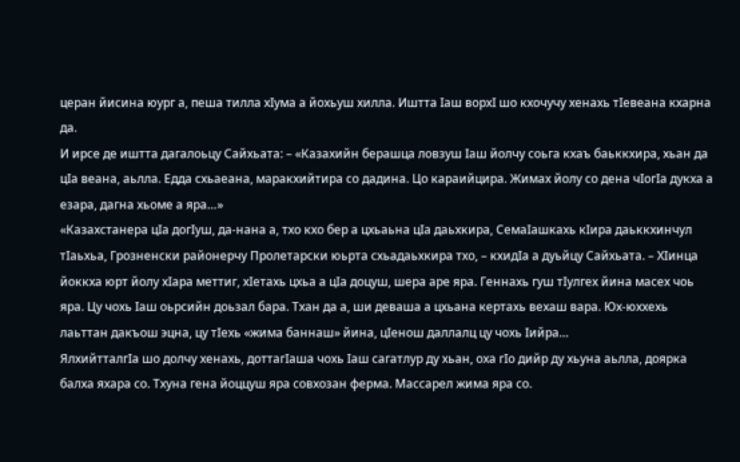церан йисина юург а, пеша тилла хIума а йохьуш хилла. Иштта Iаш ворхI шо кхочучу хенахь тIевеана кхарна да.
И ирсе де иштта дагалоьцу Сайхьата: – «Казахийн берашца ловзуш Iаш йолчу соьга кхаъ баьккхира, хьан да цIа веана, аьлла. Едда схьаеана, маракхийтира со дадина. Цо караийцира. Жимах йолу со дена чIогIа дукха а езара, дагна хьоме а яра…»
«Казахстанера цIа догIуш, да-нана а, тхо кхо бер а цхьаьна цIа даьхкира, СемаIашкахь кIира даьккхинчул тIаьхьа, Грозненски районерчу Пролетарски юьрта схьадаьхкира тхо, – кхидIа а дуьйцу Сайхьата. – ХIинца йоккха юрт йолу хIара меттиг, хIетахь цхьа а цIа доцуш, шера аре яра. Геннахь гуш тIулгех йина масех чоь яра. Цу чохь Iаш оьрсийн доьзал бара. Тхан да а, ши деваша а цхьана кертахь вехаш вара. Юх-юххехь лаьттан дакъош эцна, цу тIехь «жима баннаш» йина, цIенош даллалц цу чохь Iийра…
ЯлхийтталгIа шо долчу хенахь, доттагIаша чохь Iаш сагатлур ду хьан, оха гIо дийр ду хьуна аьлла, доярка балха яхара со. Тхуна гена йоццуш яра совхозан ферма. Массарел жима яра со.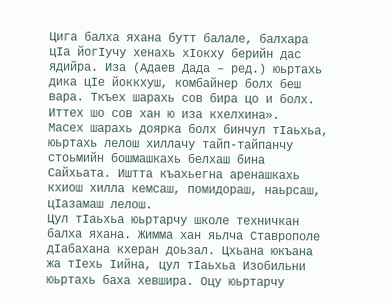Цига балха яхана бутт балале, балхара цIа йогIучу хенахь хIокху берийн дас ядийра. Иза (Адаев Дада – ред.) юьртахь дика цIе йоккхуш, комбайнер болх беш вара. Ткъех шарахь сов бира цо и болх. Иттех шо сов хан ю иза кхелхина».
Масех шарахь доярка болх бинчул тIаьхьа, юьртахь лелош хиллачу тайп-тайпанчу стоьмийн бошмашкахь белхаш бина Сайхьата. Иштта къахьегна аренашкахь кхиош хилла кемсаш, помидораш, наьрсаш, цIазамаш лелош.
Цул тIаьхьа юьртарчу школе техничкан балха яхана. Жимма хан яьлча Ставрополе дIабахана кхеран доьзал. Цхьана юкъана жа тIехь Iийна, цул тIаьхьа Изобильни юьртахь баха хевшира. Оцу юьртарчу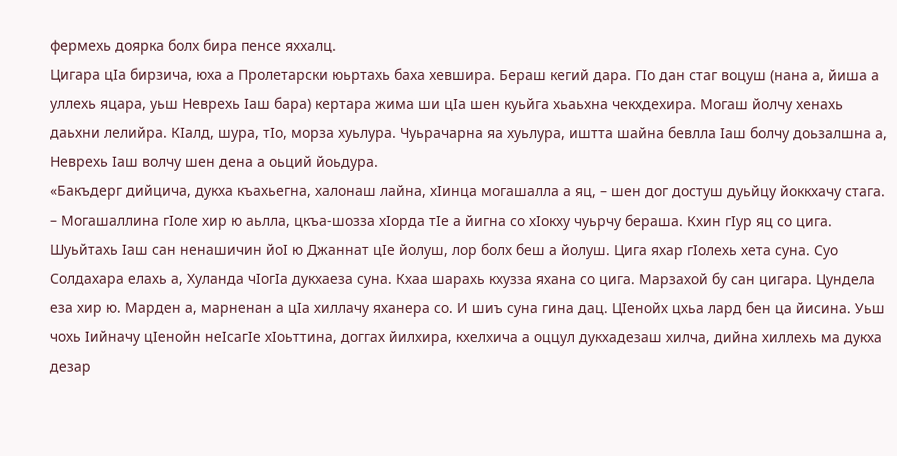фермехь доярка болх бира пенсе яххалц.
Цигара цIа бирзича, юха а Пролетарски юьртахь баха хевшира. Бераш кегий дара. ГIо дан стаг воцуш (нана а, йиша а уллехь яцара, уьш Неврехь Iаш бара) кертара жима ши цIа шен куьйга хьаьхна чекхдехира. Могаш йолчу хенахь даьхни лелийра. КIалд, шура, тIо, морза хуьлура. Чуьрачарна яа хуьлура, иштта шайна бевлла Iаш болчу доьзалшна а, Неврехь Iаш волчу шен дена а оьций йоьдура.
«Бакъдерг дийцича, дукха къахьегна, халонаш лайна, хIинца могашалла а яц, – шен дог достуш дуьйцу йоккхачу стага. – Могашаллина гIоле хир ю аьлла, цкъа-шозза хIорда тIе а йигна со хIокху чуьрчу бераша. Кхин гIур яц со цига. Шуьйтахь Iаш сан ненашичин йоI ю Джаннат цIе йолуш, лор болх беш а йолуш. Цига яхар гIолехь хета суна. Суо Солдахара елахь а, Хуланда чIогIа дукхаеза суна. Кхаа шарахь кхузза яхана со цига. Марзахой бу сан цигара. Цундела еза хир ю. Марден а, марненан а цIа хиллачу яханера со. И шиъ суна гина дац. ЦIенойх цхьа лард бен ца йисина. Уьш чохь Iийначу цIенойн неIсагIе хIоьттина, доггах йилхира, кхелхича а оццул дукхадезаш хилча, дийна хиллехь ма дукха дезар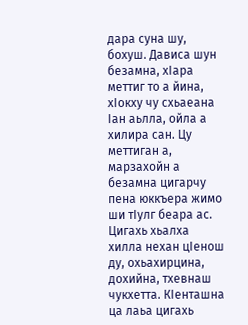дара суна шу, бохуш. Дависа шун безамна, хIара меттиг то а йина, хIокху чу схьаеана Iан аьлла, ойла а хилира сан. Цу меттиган а, марзахойн а безамна цигарчу пена юккъера жимо ши тIулг беара ас. Цигахь хьалха хилла нехан цIенош ду, охьахирцина, дохийна, тхевнаш чукхетта. КIенташна ца лаьа цигахь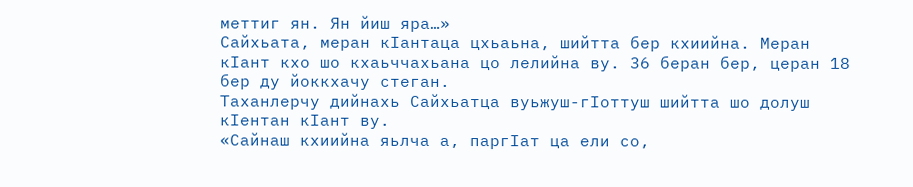меттиг ян. Ян йиш яра…»
Сайхьата, меран кIантаца цхьаьна, шийтта бер кхиийна. Меран кIант кхо шо кхаьччахьана цо лелийна ву. 36 беран бер, церан 18 бер ду йоккхачу стеган.
Таханлерчу дийнахь Сайхьатца вуьжуш-гIоттуш шийтта шо долуш кIентан кIант ву.
«Сайнаш кхиийна яьлча а, паргIат ца ели со,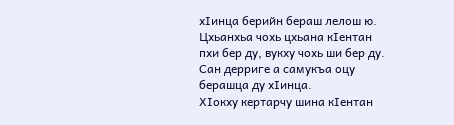хIинца берийн бераш лелош ю. Цхьанхьа чохь цхьана кIентан пхи бер ду, вукху чохь ши бер ду. Сан дерриге а самукъа оцу берашца ду хIинца.
ХIокху кертарчу шина кIентан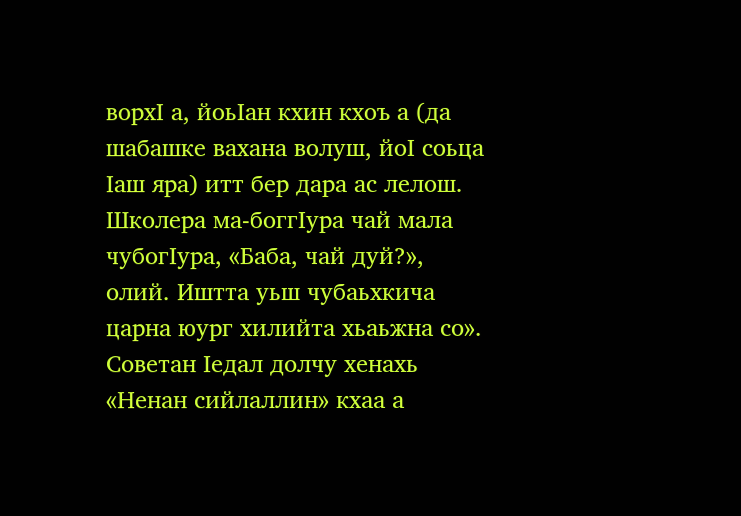ворхI а, йоьIан кхин кхоъ а (да шабашке вахана волуш, йоI соьца Iаш яра) итт бер дара ас лелош. Школера ма-боггIура чай мала чубогIура, «Баба, чай дуй?», олий. Иштта уьш чубаьхкича царна юург хилийта хьаьжна со».
Советан Iедал долчу хенахь «Ненан сийлаллин» кхаа а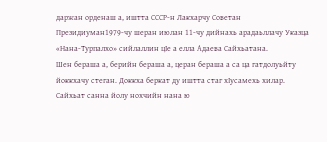даржан орденаш а, иштта СССР-н Лакхарчу Советан Президиуман1979-чу шеран июлан 11-чу дийнахь арадаьллачу Указца «Нана-Турпалхо» сийлаллин цIе а елла Адаева Сайхьатана.
Шен бераша а, берийн бераша а, церан бераша а са ца гатдолуьйту йоккхачу стеган. Доккха беркат ду иштта стаг хIусамехь хилар. Сайхьат санна йолу нохчийн нана ю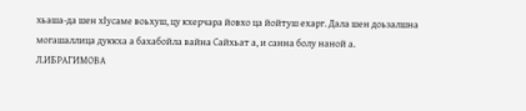хьаша-да шен хIусаме воьхуш, цу кхерчара йовхо ца йойтуш ехарг. Дала шен доьзалшна могашаллица дуккха а бахабойла вайна Сайхьат а, и санна болу наной а.
Л.ИБРАГИМОВА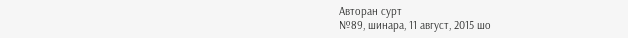Авторан сурт
№89, шинара, 11 август, 2015 шо